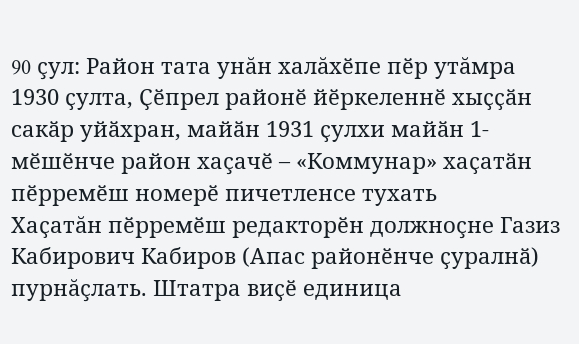90 çул: Район тата унăн халăхӗпе пӗр утăмра
1930 ҫулта, Ҫӗпрел районӗ йӗркеленнӗ хыҫҫӑн сакӑр уйӑхран, майӑн 1931 ҫулхи майӑн 1-мӗшӗнче район хаçачӗ – «Коммунар» хаҫатӑн пӗрремӗш номерӗ пичетленсе тухать
Хаҫатăн пӗрремӗш редакторӗн должноçне Газиз Кабирович Кабиров (Апас районӗнче ҫуралнӑ) пурнăçлать. Штатра виҫӗ единица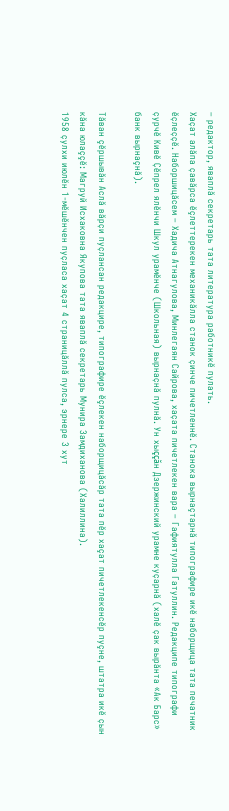– редактор, яваплӑ секретарь тата литература работникӗ пулать.
Хаҫат алӑпа ҫавăрса ӗçлеттерекен механикăлла станок ҫинче пичетленнӗ. Станока вырнаçтарнă типографире икӗ наборщица тата печатник ӗҫлеҫҫӗ. Наборшицăсем – Хадича Атнагулова, Минлегаян Сайрова, хаҫата пичетлекен вара – Гафиятулла Гатуллин. Редакципе типографи ҫурчӗ Кивӗ Ҫӗпрел ялӗнчи Шкул урамӗнче (Школьная) вырнаҫнӑ пулнă. Ун хыççăн Дзержинский урамне куҫарнă (халӗ ҫак вырӑнта «Ак Барс» банк вырнаçнă).

Тӑван çӗршывӑн Аслӑ вӑрҫи пуҫлансан редакцире, типографире ӗçлекен наборщицăсăр тата пӗр хаçат пичетлекенсӗр пуçне, штатра икӗ ҫын кӑна юлаççӗ: Магруй Исхаковна Якупова тата яваплă секретарь Мунира Замдиханова (Халиллина).
1958 ҫулхи июлӗн 1-мӗшӗнчен пуҫласа хаҫат 4 страницăллă пулса, эрнере 3 хут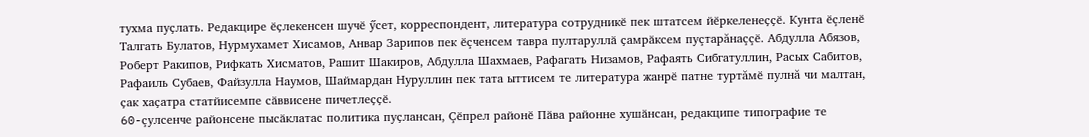тухма пуҫлать. Редакцире ӗҫлекенсен шучӗ ӳсет, корреспондент, литература сотрудникӗ пек штатсем йӗркеленеҫҫӗ. Кунта ӗçленӗ Талгать Булатов, Нурмухамет Хисамов, Анвар Зарипов пек ӗçченсем тавра пултаруллӑ ҫамрӑксем пуçтарăнаççӗ. Абдулла Абязов, Роберт Ракипов, Рифкать Хисматов, Рашит Шакиров, Абдулла Шахмаев, Рафагать Низамов, Рафаять Сибгатуллин, Расых Сабитов, Рафаиль Субаев, Файзулла Наумов, Шаймардан Нуруллин пек тата ыттисем те литература жанрӗ патне туртăмӗ пулнă чи малтан, ҫак хаҫатра статйисемпе сӑввисене пичетлеҫҫӗ.
60-çулсенче районсене пысӑклатас политика пуҫлансан, Çӗпрел районӗ Пӑва районне хушӑнсан, редакципе типографие те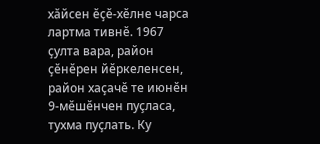хӑйсен ӗҫӗ-хӗлне чарса лартма тивнӗ. 1967 ҫулта вара, район ҫӗнӗрен йӗркеленсен, район хаҫачӗ те июнӗн 9-мӗшӗнчен пуçласа, тухма пуҫлать. Ку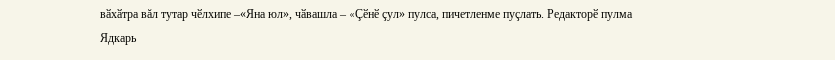вӑхӑтра вăл тутар чӗлхипе –«Яна юл», чӑвашла – «Çӗнӗ çул» пулса, пичетленме пуçлать. Редакторӗ пулма Ядкарь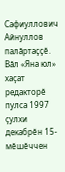Сафиуллович Айнуллов палăртаççӗ. Вӑл «Яна юл» хаҫат редакторӗ пулса 1997 ҫулхи декабрӗн 15-мӗшӗччен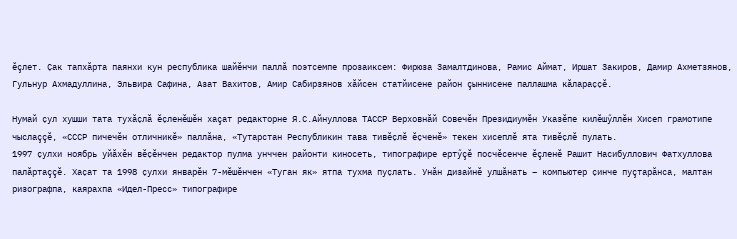ӗçлет. Ҫак тапхӑрта паянхи кун республика шайӗнчи паллӑ поэтсемпе прозаиксем: Фирюза Замалтдинова, Рамис Аймат, Иршат Закиров, Дамир Ахметзянов, Гульнур Ахмадуллина, Эльвира Сафина, Азат Вахитов, Амир Сабирзянов хӑйсен статйисене район çыннисене паллашма кӑлараҫҫӗ.

Нумай ҫул хушши тата тухӑҫлӑ ӗҫленӗшӗн хаçат редакторне Я.С.Айнуллова ТАССР Верховнӑй Совечӗн Президиумӗн Указӗпе килӗшӳллӗн Хисеп грамотипе чыслаççӗ, «СССР пичечӗн отличникӗ» паллӑна, «Тутарстан Республикин тава тивӗҫлӗ ӗҫченӗ» текен хисеплӗ ята тивӗҫлӗ пулать.
1997 ҫулхи ноябрь уйӑхӗн вӗҫӗнчен редактор пулма унччен районти киносеть, типографире ертӳçӗ посчӗсенче ӗçленӗ Рашит Насибуллович Фатхуллова палăртаççӗ. Хаҫат та 1998 ҫулхи январӗн 7-мӗшӗнчен «Туган як» ятпа тухма пуҫлать. Унӑн дизайнӗ улшăнать – компьютер ҫинче пуçтарăнса, малтан ризографпа, каярахпа «Идел-Пресс» типографире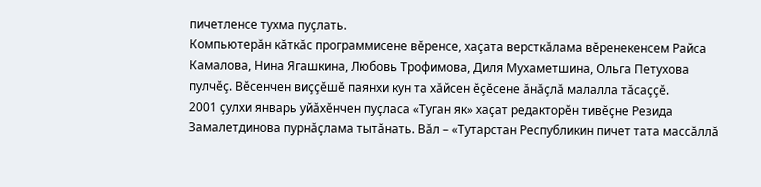пичетленсе тухма пуçлать.
Компьютерăн кăткăс программисене вӗренсе, хаçата версткăлама вӗренекенсем Райса Камалова, Нина Ягашкина, Любовь Трофимова, Диля Мухаметшина, Ольга Петухова пулчӗç. Вӗсенчен виççӗшӗ паянхи кун та хăйсен ӗçӗсене ăнăçлă малалла тăсаççӗ.
2001 ҫулхи январь уйӑхӗнчен пуҫласа «Туган як» хаҫат редакторӗн тивӗҫне Резида Замалетдинова пурнӑҫлама тытӑнать. Вăл – «Тутарстан Республикин пичет тата массăллă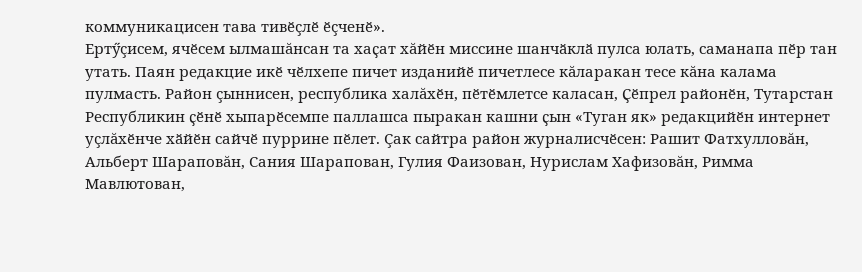коммуникацисен тава тивӗçлӗ ӗçченӗ».
Ертӳçисем, ячӗсем ылмашăнсан та хаҫат хăйӗн миссине шанчӑклӑ пулса юлать, саманапа пӗр тан утать. Паян редакцие икӗ чӗлхепе пичет изданийӗ пичетлесе кăларакан тесе кăна калама пулмасть. Район çыннисен, республика халăхӗн, пӗтӗмлетсе каласан, Ҫӗпрел районӗн, Тутарстан Республикин ҫӗнӗ хыпарӗсемпе паллашса пыракан кашни ҫын «Туган як» редакцийӗн интернет уçлăхӗнче хӑйӗн сайчӗ пуррине пӗлет. Çак сайтра район журналисчӗсен: Рашит Фатхулловăн, Альберт Шараповăн, Сания Шарапован, Гулия Фаизован, Нурислам Хафизовăн, Римма Мавлютован,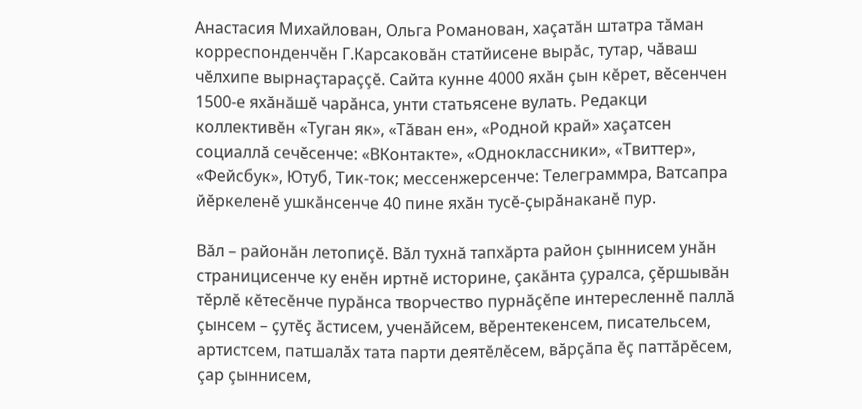Анастасия Михайлован, Ольга Романован, хаçатăн штатра тăман корреспонденчӗн Г.Карсаковăн статйисене вырӑс, тутар, чӑваш чӗлхипе вырнаçтараççӗ. Сайта кунне 4000 яхӑн ҫын кӗрет, вӗсенчен 1500-е яхӑнăшӗ чарӑнса, унти статьясене вулать. Редакци коллективӗн «Туган як», «Тăван ен», «Родной край» хаçатсен социаллӑ сечӗсенче: «ВКонтакте», «Одноклассники», «Твиттер», «Фейсбук», Ютуб, Тик-ток; мессенжерсенче: Телеграммра, Ватсапра йӗркеленӗ ушкӑнсенче 40 пине яхӑн тусӗ-ҫырӑнаканӗ пур.

Вăл – районăн летопиçӗ. Вӑл тухнă тапхăрта район çыннисем унăн страницисенче ку енӗн иртнӗ историне, çакăнта çуралса, çӗршывăн тӗрлӗ кӗтесӗнче пурăнса творчество пурнăçӗпе интересленнӗ паллă çынсем – ҫутӗҫ ӑстисем, ученӑйсем, вӗрентекенсем, писательсем, артистсем, патшалӑх тата парти деятӗлӗсем, вӑрҫӑпа ӗç паттӑрӗсем, çар çыннисем,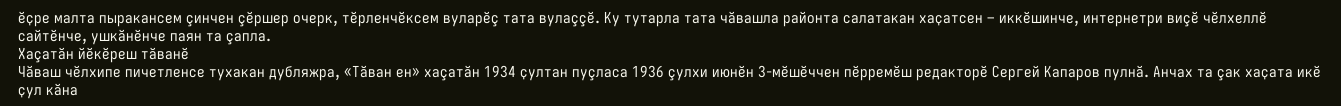ӗҫре малта пыракансем çинчен çӗршер очерк, тӗрленчӗксем вуларӗç тата вулаççӗ. Ку тутарла тата чӑвашла районта салатакан хаҫатсен – иккӗшинче, интернетри виçӗ чӗлхеллӗ сайтӗнче, ушкăнӗнче паян та çапла.
Хаçатăн йӗкӗреш тăванӗ
Чăваш чӗлхипе пичетленсе тухакан дубляжра, «Тăван ен» хаçатăн 1934 ҫултан пуçласа 1936 çулхи июнӗн 3-мӗшӗччен пӗрремӗш редакторӗ Сергей Капаров пулнӑ. Анчах та çак хаҫата икӗ ҫул кӑна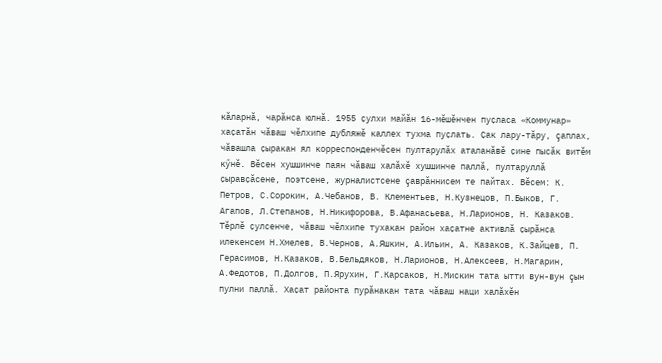кӑларнă, чарăнса юлнă. 1955 ҫулхи майӑн 16-мӗшӗнчен пуҫласа «Коммунар» хаҫатӑн чӑваш чӗлхипе дубляжӗ каллех тухма пуҫлать. Ҫак лару-тăру, çаплах, чӑвашла ҫыракан ял корреспонденчӗсен пултарулӑх аталанӑвӗ ҫине пысӑк витӗм кӳнӗ. Вӗсен хушшинче паян чӑваш халӑхӗ хушшинче паллӑ, пултаруллӑ ҫыравҫӑсене, поэтсене, журналистсене çаврăннисем те пайтах. Вӗсем: К. Петров, С.Сорокин, А.Чебанов, В. Клементьев, Н.Кузнецов, П.Быков, Г. Агапов, Л.Степанов, Н.Никифорова, В.Афанасьева, Н.Ларионов, Н. Казаков. Тӗрлӗ ҫулсенче, чӑваш чӗлхипе тухакан район хаҫатне активлӑ ҫырӑнса илекенсем Н.Хмелев, В.Чернов, А.Яшкин, А.Ильин, А. Казаков, К.Зайцев, П. Герасимов, Н.Казаков, В.Бельдяков, Н.Ларионов, Н.Алексеев, Н.Магарин, А.Федотов, П.Долгов, П.Ярухин, Г.Карсаков, Н.Мискин тата ытти вун-вун çын пулни паллă. Хаҫат районта пурăнакан тата чăваш наци халӑхӗн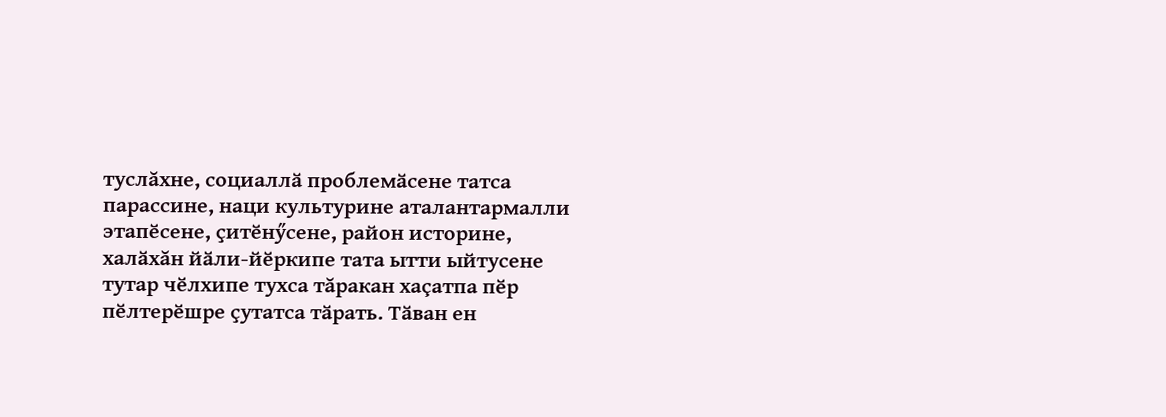туслăхне, социаллӑ проблемӑсене татса парассине, наци культурине аталантармалли этапӗсене, ҫитӗнӳсене, район историне, халӑхăн йӑли-йӗркипе тата ытти ыйтусене тутар чӗлхипе тухса тăракан хаçатпа пӗр пӗлтерӗшре ҫутатса тӑрать. Тӑван ен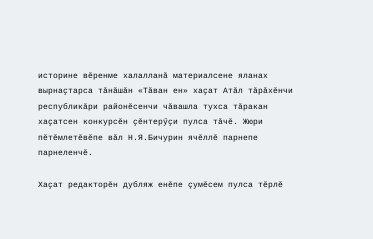историне вӗренме халалланӑ материалсене яланах вырнаҫтарса тăнăшăн «Тăван ен» хаҫат Атӑл тăрăхӗнчи республикăри районӗсенчи чӑвашла тухса тӑракан хаҫатсен конкурсӗн ҫӗнтерӳҫи пулса тӑчӗ. Жюри пӗтӗмлетӗвӗпе вăл Н.Я.Бичурин ячӗллӗ парнепе парнеленчӗ.

Хаҫат редакторӗн дубляж енӗпе çумӗсем пулса тӗрлӗ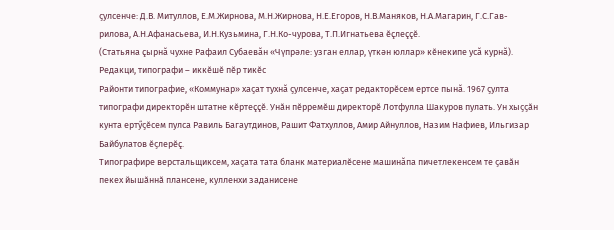ҫулсенче: Д.В. Митуллов, Е.М.Жирнова, М.Н.Жирнова, Н.Е.Егоров, Н.В.Маняков, Н.А.Магарин, Г.С.Гав-рилова, А.Н.Афанасьева, И.Н.Кузьмина, Г.Н.Ко-чурова, Т.П.Игнатьева ӗçлеççӗ.
(Статьяна çырнă чухне Рафаил Субаевăн «Чүпрәле: узган еллар, үткән юллар» кӗнекипе усă курнă).
Редакци, типографи – иккӗшӗ пӗр тикӗс
Районти типографие, «Коммунар» хаҫат тухнă ҫулсенче, хаҫат редакторӗсем ертсе пынă. 1967 ҫулта типографи директорӗн штатне кӗртеççӗ. Унӑн пӗрремӗш директорӗ Лотфулла Шакуров пулать. Ун хыҫҫӑн кунта ертӳҫӗсем пулса Равиль Багаутдинов, Рашит Фатхуллов, Амир Айнуллов, Назим Нафиев, Ильгизар Байбулатов ӗҫлерӗç.
Типографире верстальщиксем, хаҫата тата бланк материалӗсене машинăпа пичетлекенсем те ҫавӑн пекех йышӑннӑ плансене, кулленхи заданисене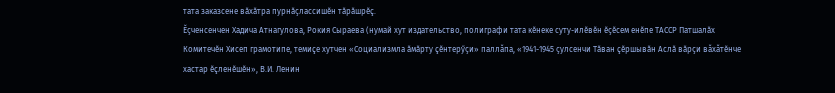тата заказсене вӑхӑтра пурнӑҫлассишӗн тӑрӑшрӗç.
Ӗҫченсенчен Хадича Атнагулова, Рокия Сыраева (нумай хут издательство, полиграфи тата кӗнеке суту-илӗвӗн ӗҫӗсем енӗпе ТАССР Патшалӑх Комитечӗн Хисеп грамотипе, темиçе хутчен «Социализмла ӑмӑрту çӗнтерӳҫи» паллăпа, «1941-1945 ҫулсенчи Тӑван çӗршывӑн Аслӑ вӑрҫи вăхăтӗнче хастар ӗçленӗшӗн», В.И. Ленин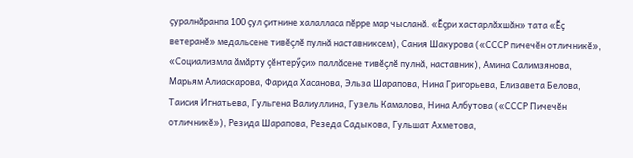ҫуралнӑранпа 100 ҫул ҫитнине халалласа пӗрре мар чысланӑ. «Ӗçри хастарлăхшăн» тата «Ӗҫ ветеранӗ» медальсене тивӗçлӗ пулнă наставниксем), Сания Шакурова («СССР пичечӗн отличникӗ», «Социализмла ӑмӑрту çӗнтерӳҫи» паллăсене тивӗçлӗ пулнă, наставник), Амина Салимзянова, Марьям Алиаскарова, Фарида Хасанова, Эльза Шарапова, Нина Григорьева, Елизавета Белова, Таисия Игнатьева, Гульгена Валиуллина, Гузель Камалова, Нина Албутова («СССР Пичечӗн отличникӗ»), Резида Шарапова, Резеда Садыкова, Гульшат Ахметова,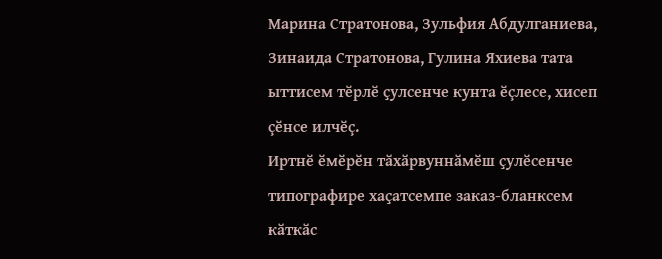Марина Стратонова, Зульфия Абдулганиева, Зинаида Стратонова, Гулина Яхиева тата ыттисем тӗрлӗ ҫулсенче кунта ӗçлесе, хисеп çӗнсе илчӗç.
Иртнӗ ӗмӗрӗн тӑхӑрвуннӑмӗш ҫулӗсенче типографире хаҫатсемпе заказ-бланксем кӑткӑс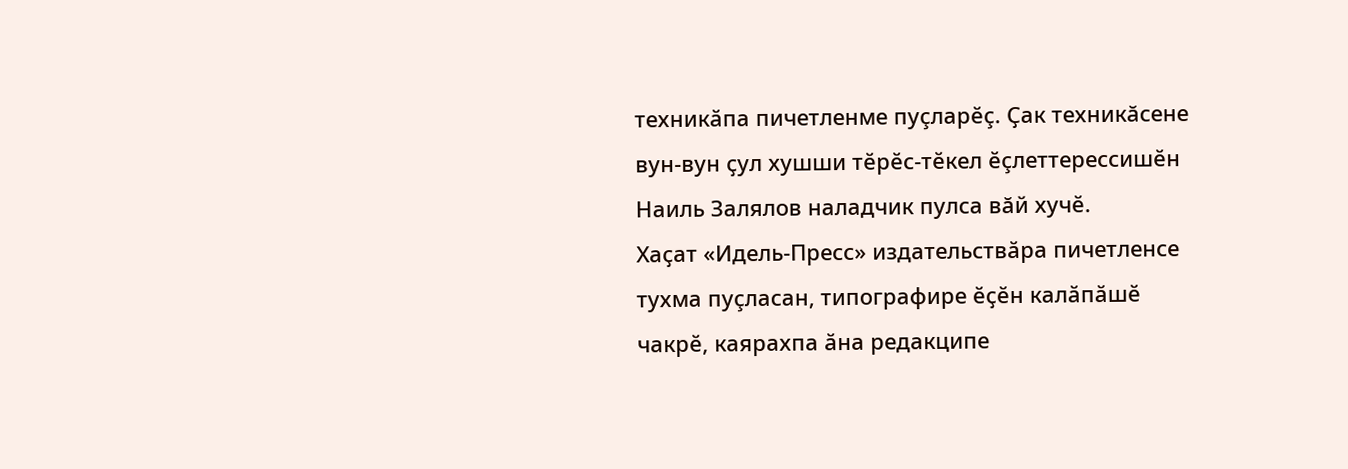техникӑпа пичетленме пуçларӗç. Ҫак техникăсене вун-вун ҫул хушши тӗрӗс-тӗкел ӗçлеттерессишӗн Наиль Залялов наладчик пулса вăй хучӗ.
Хаҫат «Идель-Пресс» издательствӑра пичетленсе тухма пуçласан, типографире ӗҫӗн калӑпӑшӗ чакрӗ, каярахпа ӑна редакципе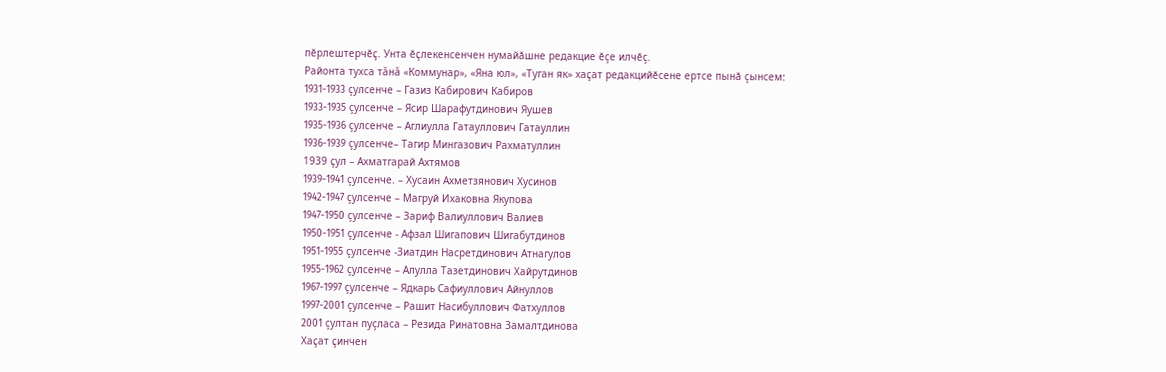пӗрлештерчӗҫ. Унта ӗҫлекенсенчен нумайӑшне редакцие ӗçе илчӗç.
Районта тухса тăнă «Коммунар», «Яна юл», «Туган як» хаҫат редакцийӗсене ертсе пынӑ çынсем:
1931-1933 çулсенче – Газиз Кабирович Кабиров
1933-1935 çулсенче – Ясир Шарафутдинович Яушев
1935-1936 çулсенче – Аглиулла Гатауллович Гатауллин
1936-1939 çулсенче– Тагир Мингазович Рахматуллин
1939 ҫул – Ахматгарай Ахтямов
1939-1941 çулсенче. – Хусаин Ахметзянович Хусинов
1942-1947 çулсенче – Магруй Ихаковна Якупова
1947-1950 çулсенче – Зариф Валиуллович Валиев
1950-1951 çулсенче - Афзал Шигапович Шигабутдинов
1951-1955 çулсенче -Зиатдин Насретдинович Атнагулов
1955-1962 çулсенче – Алулла Тазетдинович Хайрутдинов
1967-1997 çулсенче – Ядкарь Сафиуллович Айнуллов
1997-2001 çулсенче – Рашит Насибуллович Фатхуллов
2001 çултан пуçласа – Резида Ринатовна Замалтдинова
Хаҫат ҫинчен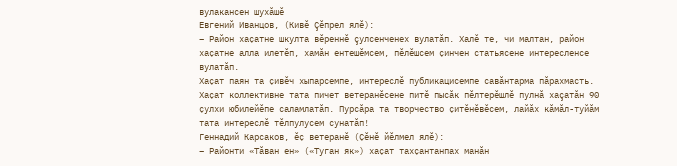вулакансен шухăшӗ
Евгений Иванцов, (Кивӗ Çӗпрел ялӗ):
– Район хаҫатне шкулта вӗреннӗ çулсенченех вулатӑп. Халӗ те, чи малтан, район хаҫатне алла илетӗп, хамӑн ентешӗмсем, пӗлӗшсем ҫинчен статьясене интересленсе вулатӑп.
Хаҫат паян та ҫивӗч хыпарсемпе, интереслӗ публикацисемпе савӑнтарма пӑрахмасть. Хаҫат коллективне тата пичет ветеранӗсене питӗ пысăк пӗлтерӗшлӗ пулнă хаçатăн 90 ҫулхи юбилейӗпе саламлатӑп. Пурсăра та творчество ҫитӗнӗвӗсем, лайӑх кӑмӑл-туйӑм тата интереслӗ тӗлпулусем сунатӑп!
Геннадий Карсаков, ӗҫ ветеранӗ (Ҫӗнӗ йӗлмел ялӗ):
– Районти «Тăван ен» («Туган як») хаҫат тахҫантанпах манӑн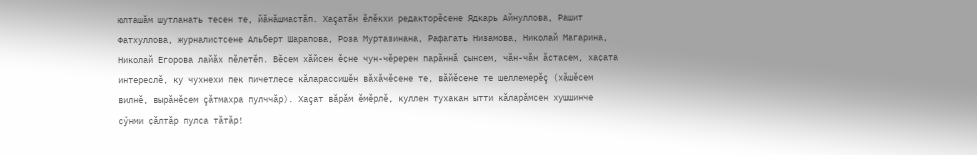юлташăм шутланать тесен те, йӑнӑшмастӑп. Хаçатăн ӗлӗкхи редакторӗсене Ядкарь Айнуллова, Рашит Фатхуллова, журналистсене Альберт Шарапова, Роза Муртазинана, Рафагать Низамова, Николай Магарина, Николай Егорова лайӑх пӗлетӗп. Вӗсем хӑйсен ӗҫне чун-чӗререн парӑннӑ ҫынсем, чӑн-чӑн ăстасем, хаҫата интереслӗ, ку чухнехи пек пичетлесе кăларассишӗн вăхăчӗсене те, вăйӗсене те шеллемерӗç (хӑшӗсем вилнӗ, вырӑнӗсем çăтмахра пулччӑр). Хаçат вăрăм ӗмӗрлӗ, куллен тухакан ытти кӑларӑмсен хушшинче сӳнми ҫӑлтӑр пулса тăтăр!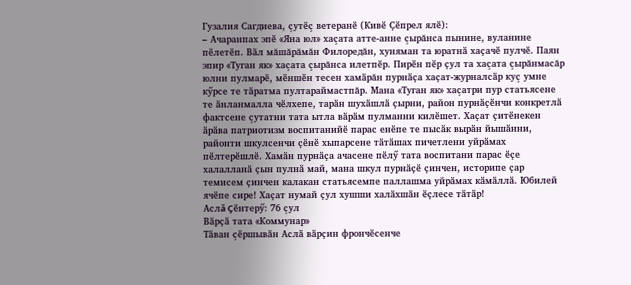Гузалия Сагдиева, çутӗç ветеранӗ (Кивӗ Ҫӗпрел ялӗ):
– Ачаранпах эпӗ «Яна юл» хаçата атте-анне çырăнса пынине, вуланине пӗлетӗп. Вӑл мăшăрăмăн Филоредăн, хуняман та юратнӑ хаҫачӗ пулчӗ. Паян эпир «Туган як» хаçата çырăнса илетпӗр. Пирӗн пӗр ҫул та хаçата çырăнмасăр юлни пулмарӗ, мӗншӗн тесен хамӑрăн пурнӑҫа хаҫат-журналсӑр куç умне кӳрсе те тӑратма пултараймастпăр. Мана «Туган як» хаçатри пур статьясене те ӑнланмалла чӗлхепе, тарӑн шухӑшлӑ ҫырни, район пурнӑҫӗнчи конкретлӑ фактсене çутатни тата ытла вӑрӑм пулманни килӗшет. Хаҫат ҫитӗнекен ӑрӑва патриотизм воспитанийӗ парас енӗпе те пысӑк вырӑн йышӑнни, районти шкулсенчи ҫӗнӗ хыпарсене тӑтӑшах пичетлени уйрӑмах пӗлтерӗшлӗ. Хамӑн пурнӑҫа ачасене пӗлӳ тата воспитани парас ӗҫе халалланӑ ҫын пулнӑ май, мана шкул пурнӑҫӗ ҫинчен, историпе ҫар темисем ҫинчен калакан статьясемпе паллашма уйрӑмах кӑмӑллӑ. Юбилей ячӗпе сире! Хаҫат нумай ҫул хушши халӑхшӑн ӗҫлесе тӑтӑр!
Аслă Çӗнтерӳ: 76 çул
Вӑрҫӑ тата «Коммунар»
Тӑван çӗршывӑн Аслӑ вӑрҫин фрончӗсенче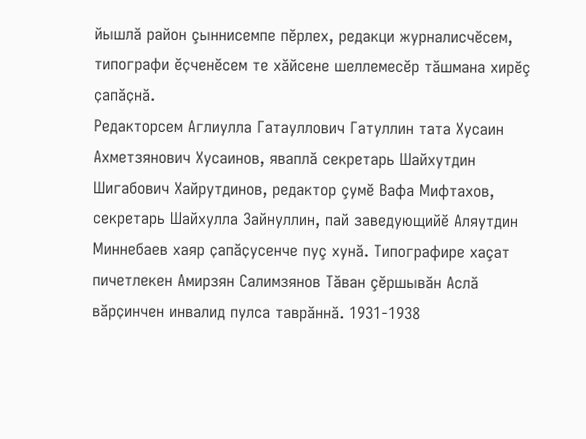йышлӑ район çыннисемпе пӗрлех, редакци журналисчӗсем, типографи ӗҫченӗсем те хăйсене шеллемесӗр тăшмана хирӗç ҫапӑҫнӑ.
Редакторсем Аглиулла Гатауллович Гатуллин тата Хусаин Ахметзянович Хусаинов, яваплӑ секретарь Шайхутдин Шигабович Хайрутдинов, редактор çумӗ Вафа Мифтахов, секретарь Шайхулла Зайнуллин, пай заведующийӗ Аляутдин Миннебаев хаяр ҫапӑҫусенче пуç хунă. Типографире хаçат пичетлекен Амирзян Салимзянов Тӑван çӗршывӑн Аслӑ вӑрҫинчен инвалид пулса таврӑннӑ. 1931-1938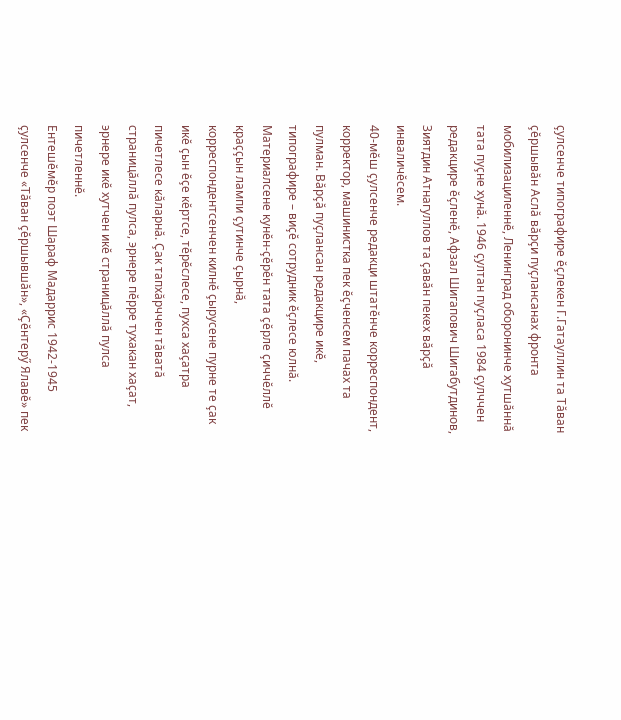ҫулсенче типографире ӗçлекен Г.Гатауллин та Тӑван çӗршывӑн Аслӑ вӑрҫи пуҫлансанах фронта мобилизациленнӗ, Ленинград оборонинче хутшӑннӑ тата пуçне хунă. 1946 ҫултан пуҫласа 1984 ҫулччен редакцире ӗҫленӗ, Афзал Шигапович Шигабутдинов, Зиятдин Атнагуллов та ҫавӑн пекех вӑрҫӑ инваличӗсем.
40-мӗш ҫулсенче редакци штатӗнче корреспондент, корректор, машинистка пек ӗҫченсем пачах та пулман. Вӑрҫӑ пуҫлансан редакцире икӗ, типографире – виҫӗ сотрудник ӗçлесе юлнă. Материалсене кунӗн-ҫӗрӗн тата çӗрле ҫиччӗллӗ краҫҫын лампи ҫутинче ҫырнă, корреспондентсенчен килнӗ çырусене пурне те ҫак икӗ ҫын ӗçе кӗртсе, тӗрӗслесе, пухса хаçатра пичетлесе кӑларнӑ. Çак тапхăрччен тăватă страницăллă пулса, эрнере пӗрре тухакан хаҫат, эрнере икӗ хутчен икӗ страницăллă пулса пичетленнӗ.
Ентешӗмӗр поэт Шараф Мадаррис 1942-1945 ҫулсенче «Тӑван çӗршывшӑн», «Ҫӗнтерӳ Ялавӗ» пек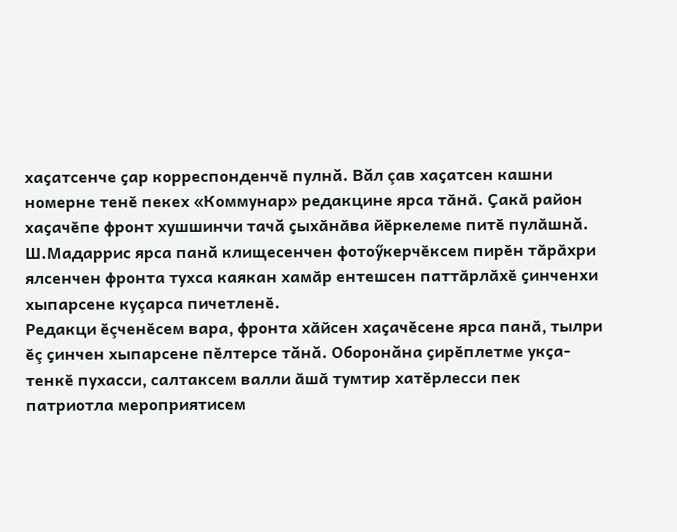хаҫатсенче ҫар корреспонденчӗ пулнă. Вăл çав хаҫатсен кашни номерне тенӗ пекех «Коммунар» редакцине ярса тӑнӑ. Ҫакӑ район хаҫачӗпе фронт хушшинчи тачă ҫыхӑнӑва йӗркелеме питӗ пулӑшнă. Ш.Мадаррис ярса панă клищесенчен фотоӳкерчӗксем пирӗн тӑрӑхри ялсенчен фронта тухса каякан хамӑр ентешсен паттӑрлӑхӗ ҫинченхи хыпарсене куçарса пичетленӗ.
Редакци ӗçченӗсем вара, фронта хӑйсен хаҫачӗсене ярса панӑ, тылри ӗç ҫинчен хыпарсене пӗлтерсе тăнă. Оборонăна ҫирӗплетме укҫа-тенкӗ пухасси, салтаксем валли ӑшӑ тумтир хатӗрлесси пек патриотла мероприятисем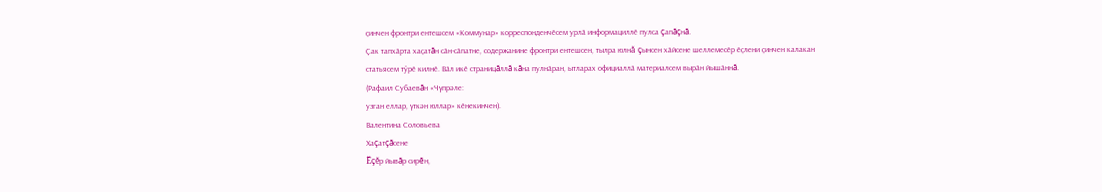ҫинчен фронтри ентешсем «Коммунар» корреспонденчӗсем урлӑ информациллӗ пулса çапăçнă.
Ҫак тапхӑрта хаҫатăн сӑн-сӑпатне, содержанине фронтри ентешсен, тылра юлнă çынсен хӑйсене шеллемесӗр ӗҫлени ҫинчен калакан статьясем тӳрӗ килнӗ. Вӑл икӗ страницăллă кăна пулнӑран, ытларах официаллӑ материалсем вырӑн йышӑннă.
(Рафаил Субаевăн «Чүпрәле:
узган еллар, үткән юллар» кӗнекинчен).
Валентина Соловьева
Хаçатçăсене
Ĕçĕр йывăр сирĕн,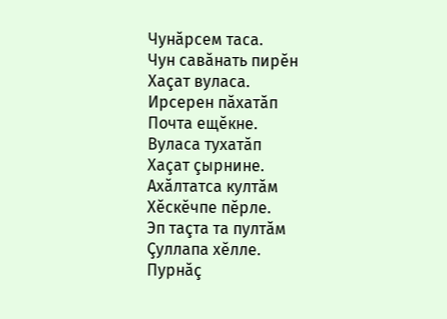Чунăрсем таса.
Чун савăнать пирĕн
Хаçат вуласа.
Ирсерен пăхатăп
Почта ещĕкне.
Вуласа тухатăп
Хаçат çырнине.
Ахăлтатса култăм
Хĕскĕчпе пĕрле.
Эп таçта та пултăм
Çуллапа хĕлле.
Пурнăç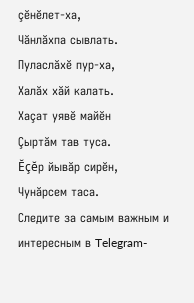çĕнĕлет-ха,
Чăнлăхпа сывлать.
Пуласлăхĕ пур-ха,
Халăх хăй калать.
Хаçат уявӗ майĕн
Çыртăм тав туса.
Ĕçĕр йывăр сирĕн,
Чунăрсем таса.
Следите за самым важным и интересным в Telegram-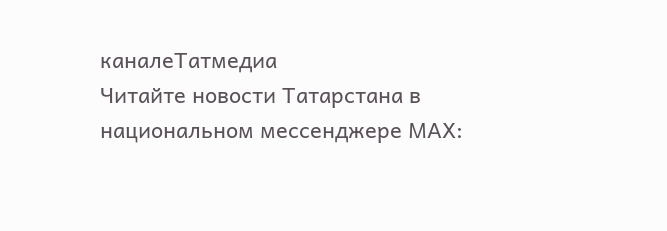каналеТатмедиа
Читайте новости Татарстана в национальном мессенджере MАХ: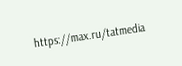https://max.ru/tatmedia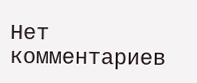Нет комментариев